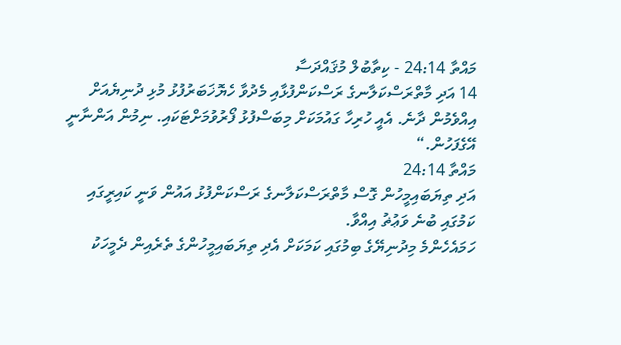މައްތާ 24:14 - ކިތާބުލް މުޤައްދަސާ
14 އަދި މާތްރަސްކަލާނގެ ރަސްކަންފުޅާއި މެދުވާ ހެޔޮޚަބަރުފުޅު މުޅި ދުނިޔެއަށް އިއްވެމުން ދާނެ. އެއީ ހުރިހާ ގައުމަކަށް މިބަސްފުޅު ފޯރުވުމަށްޓަކައި. ނިމުން އަންނާނީ އޭގެފަހުން.“
މައްތާ 24:14
އަދި ތިޔަބައިމީހުން ގޮސް މާތްރަސްކަލާނގެ ރަސްކަންފުޅު އައުން ވަނީ ކައިރީގައި ކަމުގައި ބުނެ ވަޢުޡު އިއްވާ.
ހަމައެހެންމެ މިދުނިޔޭގެ ބިމުގައި ކަމަކަށް އެދި ތިޔަބައިމީހުންގެ ތެރެއިން ދެމީހަކު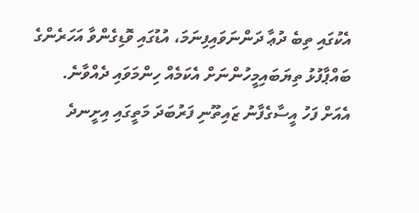އެކުގައި ތިބެ ދުޢާ ދަންނަވައިފިނަމަ، އުޑުގައި ވޮޑިގެންވާ އަހަރެންގެ ބައްޕާފުޅު ތިޔަބައިމީހުންނަށް އެކަމެއް ހިންމަވައި ދެއްވާނެ.
އެއަށް ފަހު އީސާގެފާނު ޒައިތޫނި ފަރުބަދަ މަތީގައި އިށީނދެ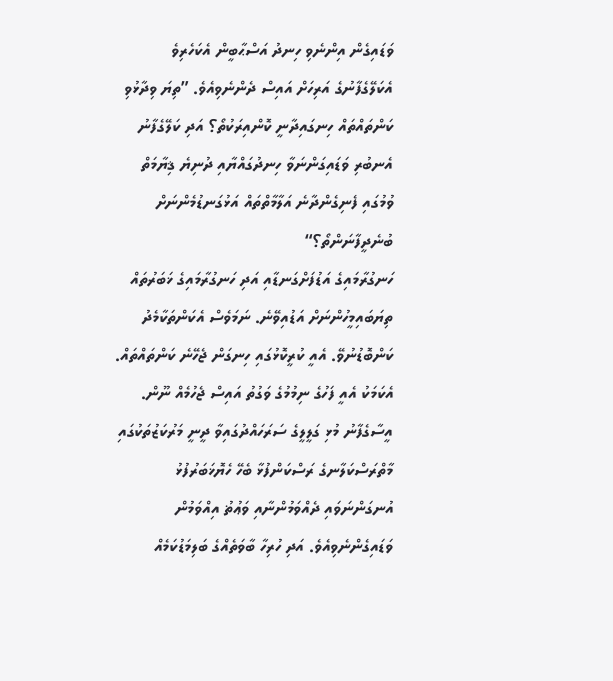ވަޑައިގެން އިންނެވި ހިނދު އަސްޙާބީން އެކަހެރިވެ އެކަލޭގެފާނުގެ އަރިހަށް އައިސް ދެންނެވިއެވެ. ”ތިޔަ ވިދާޅުވި ކަންތައްތައް ހިނގައިދާނީ ކޮންއިރަކުތޯ؟ އަދި ކަލޭގެފާނު އެނބުރި ވަޑައިގަންނަވާ ހިނދުގައްޔާއި ދުނިޔެ ޤިޔާމަތް ވުމުގައި ފެނިގެންދާނެ އަލާމާތްތައް އަޅުގަނޑުމެންނަށް ބުނެދީފާނަންތޯ؟“
ހަނގުރާމައިގެ އަޑުފަށްގަނޑާއި އަދި ހަނގުރާމައިގެ ޚަބަރުތައް ތިޔަބައިމީހުންނަށް އަޑުއިވޭނެ. ނަމަވެސް އެކަންތަކާމެދު ކަންބޮޑުނުވޭ. އެއީ ކުރީކޮޅުގައި ހިނގަން ޖެހޭނެ ކަންތައްތައް. އެކަމަކު އެއީ ފަހުގެ ނިމުމުގެ ވަގުތު އައިސް ޖެހުމެއް ނޫން.
އީސާގެފާނު މުޅި ގަލީލީގެ ސަރަހައްދުގައިވާ ދީނީ މަރުކަޒުތަކުގައި މާތްރަސްކަލާނގެ ރަސްކަންފުޅާ ބެހޭ ހެޔޮޚަބަރުފުޅު އުނގަންނަވައި ދެއްވަމުންނާއި ވަޢުޡު އިއްވަމުން ވަޑައިގެންނެވިއެވެ. އަދި ހުރިހާ ބާވަތެއްގެ ބަލިމަޑުކަމެއް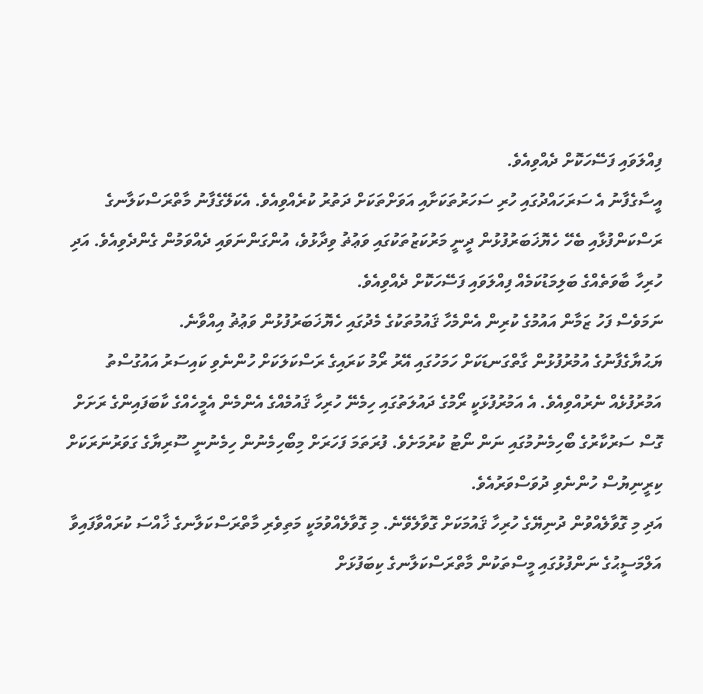ފިއްލަވައި ފަސޭހަކޮށް ދެއްވިއެވެ.
އީސާގެފާނު އެ ސަރަހައްދުގައި ހުރި ސަހަރުތަކަށާއި އަވަށްތަކަށް ދަތުރު ކުރެއްވިއެވެ. އެކަލޭގެފާނު މާތްރަސްކަލާނގެ ރަސްކަންފުޅާއި ބެހޭ ހެޔޮޚަބަރުފުޅުން ދީނީ މަރުކަޒުތަކުގައި ވަޢުޡު ވިދާޅުވެ، އުންގަންނަވައި ދެއްވަމުން ގެންދެވިއެވެ. އަދި ހުރިހާ ބާވަތެއްގެ ބަލިމަޑުކަމެއް ފިއްލަވައި ފަސޭހަކޮށް ދެއްވިއެވެ.
ނަމަވެސް ފަހު ޒަމާން އައުމުގެ ކުރިން އެންމެހާ ޤައުމުތަކުގެ މެދުގައި ހެޔޮޚަބަރުފުޅުން ވަޢުޡު އިއްވާނެ.
ޔަޙުޔާގެފާނުގެ އުމުރުފުޅުން ގާތްގަނޑަކަށް ހަމަހުގައި އޭރު ރޯމު ކަރައިގެ ރަސްކަލަކަށް ހުންނެވި ކައިސަރު އައުގުސްތު އަމުރުފުޅެއް ނެރުއްވިއެވެ. އެ އަމުރުފުޅަކީ ރޯމުގެ ދައުލަތުގައި ހިމެނޭ ހުރިހާ ޤައުމެއްގެ އެންމެން އެމީހެއްގެ ކާބަފައިންގެ ރަށަށް ގޮސް ސަރުކާރުގެ ބޯހިމެނުމުގައި ނަން ނޯޓު ކުރުމަށެވެ. ފުރަތަމަ ފަހަރަށް މިބޯހިމެނުން ހިމެނުނީ ސޫރިޔާގެ ގަވަރުނަރަކަށް ކިރީނިޔުސް ހުންނެވި ދުވަސްވަރުއެވެ.
އަދި މި ގޮވާލެއްވުން ދުނިޔޭގެ ހުރިހާ ޤައުމަކަށް ގޮވާލެވޭނެ. މި ގޮވާލެއްވުމަކީ މަތިވެރި މާތްރަސްކަލާނގެ ޚާއްސަ ކުރައްވާފައިވާ އަލްމަސީޙުގެ ނަންފުޅުގައި މީސްތަކުން މާތްރަސްކަލާނގެ ކިބަފުޅަށް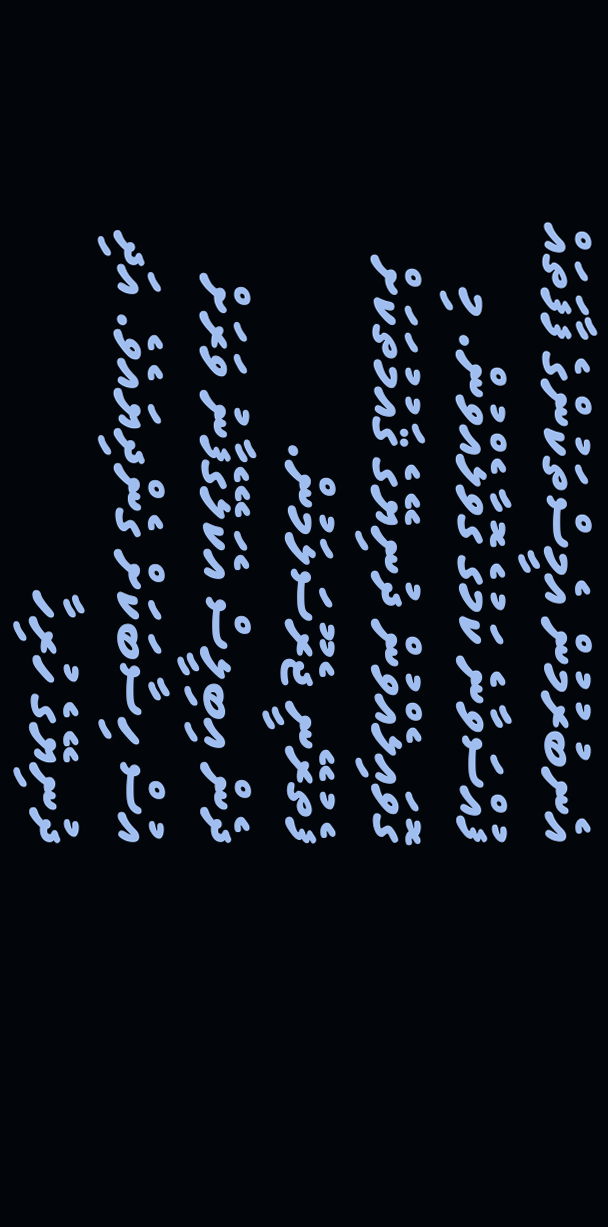އެނބުރުމުން އެމީސްތަކުންގެ ފާފަތައް ފުއްސަވާނެ ކަމުގެ ގޮވާލެއްވުން. މި ގޮވައިލެއްވުން ދުނިޔޭގެ ޤައުމުތަކަށް ފެތުރޭނީ ޖެރޫސަލަމުން.
ދެން އިބިލީސް އެކަލޭގެފާނު ވަރަށް އުސް ހިސާބަކަށް ގެންދިޔައެވެ. އަދި ދުނިޔޭގެ ހުރިހާ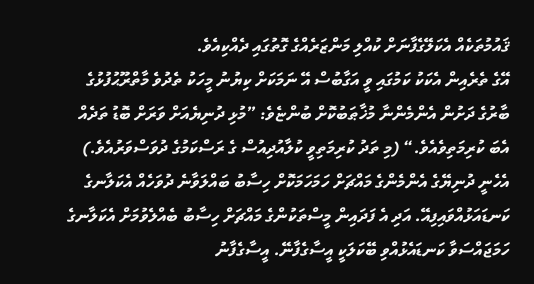ޤައުމުތަކެއް އެކަލޭގެފާނަށް ކުއްލި މަންޒަރެއްގެ ގޮތުގައި ދެއްކިއެވެ.
އޭގެ ތެރެއިން އެކަކު ކަމުގައި ވީ އަގާބުސް އޭ ނަމަކަށް ކިޔުނު މީހަކު ތެދުވެ މާތްރޫޙުފުޅުގެ ބާރުގެ ދަށުން އެންމެންނާ މުޚާޠަބުކޮށް ބުންޏެވެ: ”މުޅި ދުނިޔެއަށް ވަރަށް ބޮޑު ތަދެއް އެބަ ކުރިމަތިވެއެވެ.“ (މި ތަދު ކުރިމަތިވީ ކުލާއުދިއުސް ގެ ރަސްކަމުގެ ދުވަސްވަރުއެވެ.)
އެހެނީ ދުނިޔޭގެ އެންމެންގެ މައްޗަށް ހަމަހަމަކޮށް ހިސާބު ބައްލަވާނެ ދުވަހެއް އެކަލާނގެ ކަނޑައަޅުއްވައިފިއޭ. އަދި އެ ފަދައިން މީސްތަކުންގެ މައްޗަށް ހިސާބު ބެއްލެވުމަށް އެކަލާނގެ ހަމަޖައްސަވާ ކަނޑައެޅުއްވި ބޭކަލަކީ އީސާގެފާނޭ. އީސާގެފާނު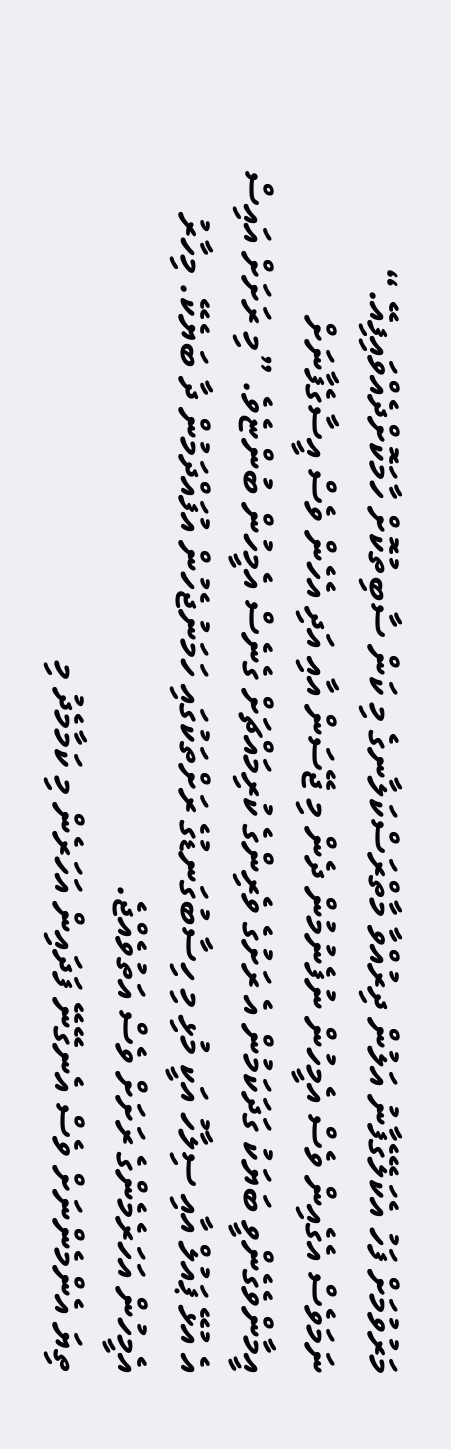މަރުވުމަށް ފަހު އެކަލޭގެފާނު އަލުން ދިރުއްވާ މާތްރަސްކަލާނގެ މި ކަން ސާބިތުކޮށް ހާމަކޮށްދެއްވައިފިއޭ.“
ނަމަވެސް އެގެއިން ވެސް އެމީހުން ނުފެނުމުން ދެން މި ޖޭސަން އާއި އަދި އެހެން ވެސް އީސާގެފާނަށް އީމާންވެގެންވީ ބަޔަކު ގަދަކަމުން އެ ރަށުގެ ވެރިންގެ ކުރިމައްޗަށް ގެނެސް އެމީހުން ބުންޏެވެ. ”މި ރަށަށް އައިސް އެ އުޅޭ ޕައުލް އާއި ސިލާހު އަކީ މުޅި މި ހިސާބުގަނޑުގެ ރަށްތަކުގައި ހަމަނުޖެހުން އުފައްދަމުން ދާ ބަޔެކޭ. މިހާރު އެމީހުން އަހަރެމެންގެ ރަށަށް ވެސް އަތުވެއްޖެ.
ތިޔަ އެންމެންނަށް ވެސް އެނގޭނޭ ފަދައިން އަހަރެން މި ކަމާމެދު މި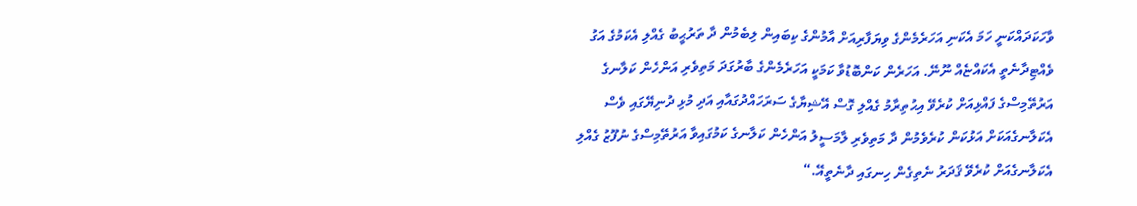ވާހަކަދައްކަނީ ހަމަ އެކަނި އަހަރެމެންގެ ވިޔަފާރިއަށް އާމުންގެ ކިބައިން ލިބެމުން ދާ ތަރުޙީބު ގެއްލި އެކަމުގެ އަގު ވެއްޓިދާނެތީ އެކައްޏެއް ނޫނޭ. އަހަރެން ކަންބޮޑުވާ ކަމަކީ އަހަރެމެންގެ ބާރުގަދަ މަތިވެރި އަންހެން ކަލާނގެ އަރުތޭމިސްގެ ފައްޅިއަށް ކުރެވޭ އިޙުތިރާމު ގެއްލި ގޮސް އޭޝިޔާގެ ސަރަހައްދުގައާއި އަދި މުޅި ދުނިޔޭގައި ވެސް އެކަލާނގެއަކަށް އަޅުކަން ކުރެވެމުން ދާ މަތިވެރި ލާމަސީލު އަންހެން ކަލާނގެ ކަމުގައިވާ އަރުތޭމިސްގެ ނުފޫޒު ގެއްލި އެކަލާނގެއަށް ކުރެވޭ ޤަދަރު ނެތިގެން ހިނގައި ދާނެތީއޭ.“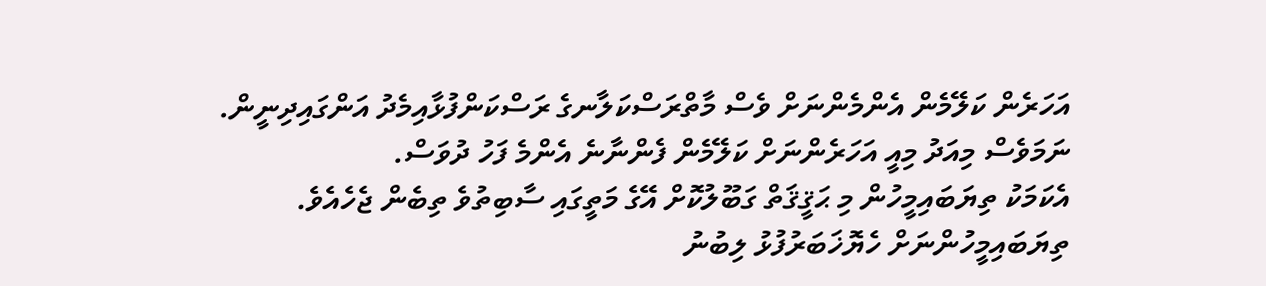އަހަރެން ކަލޭމެން އެންމެންނަށް ވެސް މާތްރަސްކަލާނގެ ރަސްކަންފުޅާއިމެދު އަންގައިދިނީން. ނަމަވެސް މިއަދު މިއީ އަހަރެންނަށް ކަލޭމެން ފެންނާނެ އެންމެ ފަހު ދުވަސް.
އެކަމަކު ތިޔަބައިމީހުން މި ޙަޤީޤަތް ގަބޫލުކޮށް އޭގެ މަތީގައި ސާބިތުވެ ތިބެން ޖެހެއެވެ. ތިޔަބައިމީހުންނަށް ހެޔޮޚަބަރުފުޅު ލިބުނު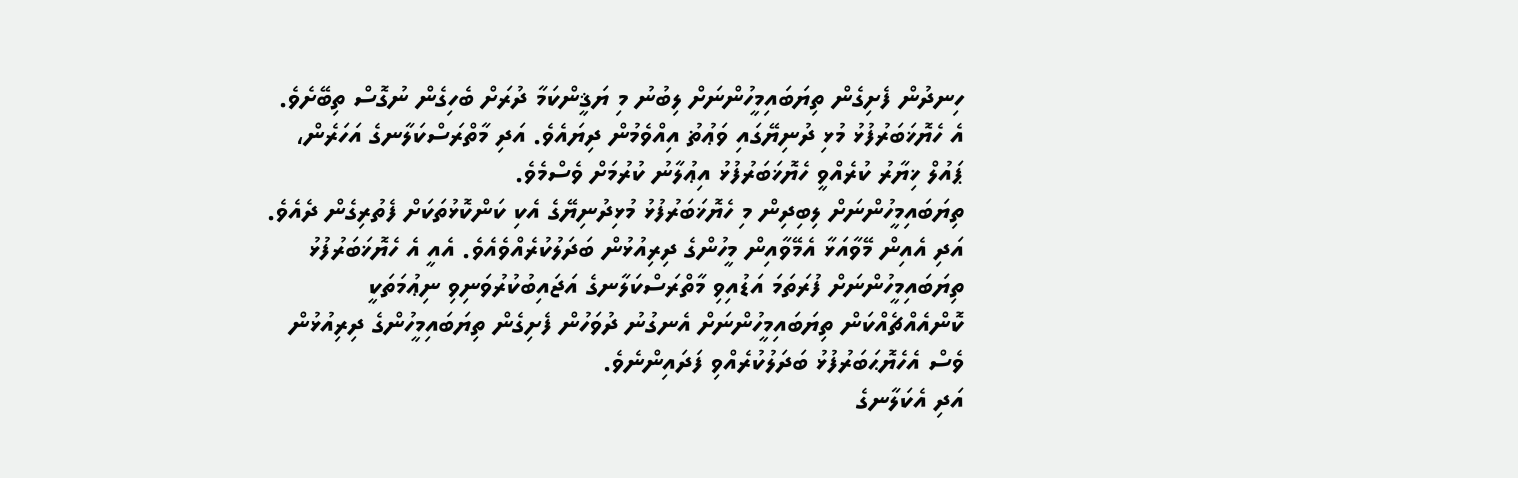ހިނދުން ފެށިގެން ތިޔަބައިމީހުންނަށް ލިބުނު މި ޔަޤީންކަމާ ދުރަށް ބެހިގެން ނުގޮސް ތިބޭށެވެ. އެ ހެޔޮޚަބަރުފުޅު މުޅި ދުނިޔޭގައި ވަޢުޡު އިއްވެމުން ދިޔައެވެ. އަދި މާތްރަސްކަލާނގެ އަހަރެން، ޕައުލް ޚިޔާރު ކުރެއްވީ ހެޔޮޚަބަރުފުޅު އިޢުލާނު ކުރުމަށް ވެސްމެވެ.
ތިޔަބައިމީހުންނަށް ލިބިދިން މި ހެޔޮޚަބަރުފުޅު މުޅިދުނިޔޭގެ އެކި ކަންކޮޅުތަކަށް ފެތުރިގެން ދެއެވެ. އަދި އެއިން މޭވާއަޅާ އެމޭވާއިން މީހުންގެ ދިރިއުޅުން ބަދަލުކުރެއްވެއެވެ. އެއީ އެ ހެޔޮޚަބަރުފުޅު ތިޔަބައިމީހުންނަށް ފުރަތަމަ އަޑުއިވި މާތްރަސްކަލާނގެ އަޖައިބުކުރުވަނިވި ނިޢުމަތަކީ ކޮންއެއްޗެއްކަން ތިޔަބައިމީހުންނަށް އެނގުނު ދުވަހުން ފެށިގެން ތިޔަބައިމީހުންގެ ދިރިއުޅުން ވެސް އެހެޔޮޙަބަރުފުޅު ބަދަލުކުރެއްވި ފަދައިންނެވެ.
އަދި އެކަލާނގެ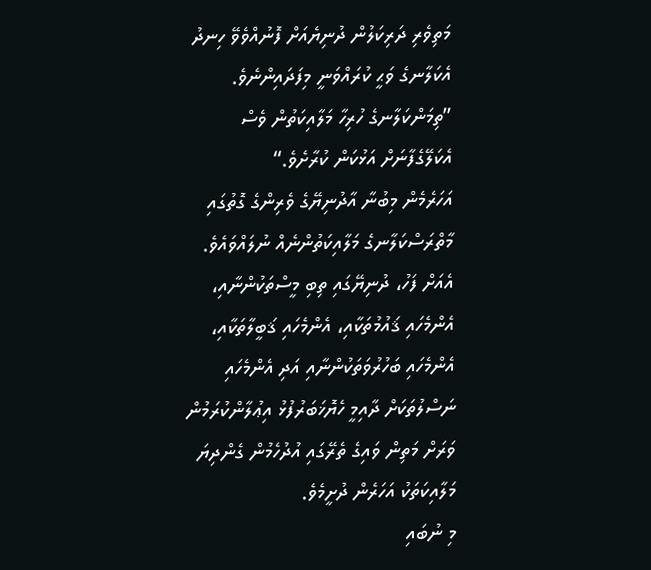މަތިވެރި ދަރިކަލުން ދުނިޔެއަށް ފޮނުއްވެވޭ ހިނދު އެކަލާނގެ ވަޙީ ކުރައްވަނީ މިފަދައިންނެވެ. ”ތިމަންކަލާނގެ ހުރިހާ މަލާއިކަތުން ވެސް އެކަލޭގެފާނަށް އަޅުކަން ކުރާށެވެ.“
އަހަރެމެން މިބުނާ އާދުނިޔޭގެ ވެރިންގެ ގޮތުގައި މާތްރަސްކަލާނގެ މަލާއިކަތުންނެއް ނުލައްވައެވެ.
އެއަށް ފަހު، ދުނިޔޭގައި ތިބި މީސްތަކުންނާއި، އެންމެހައި ޤައުމުތަކާއި، އެންމެހައި ޤަބީލާތަކާއި، އެންމެހައި ބަހުރުވަތަކުންނާއި އަދި އެންމެހައި ނަސްލުތަކަށް ދާއިމީ ހެޔޮޚަބަރުފުޅު އިޢުލާންކުރަމުން ވަރަށް މަތިން ވައިގެ ތެރޭގައި އުދުހެމުން ގެންދިޔަ މަލާއިކަތަކު އަހަރެން ދުށީމެވެ.
މި ނުބައި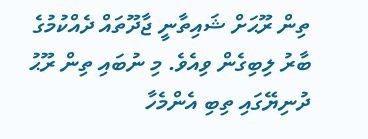ތިން ރޫޙަށް ޝައިތާނީ ޖާދޫތައް ދެއްކުމުގެ ބާރު ލިބިގެން ވިއެވެ. މި ނުބައި ތިން ރޫޙު ދުނިޔޭގައި ތިބި އެންމެހާ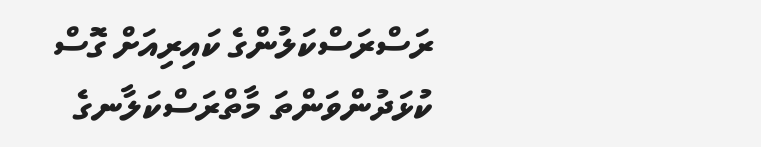ރަސްރަސްކަލުންގެ ކައިރިއަށް ގޮސް ކުޅަދުންވަންތަ މާތްރަސްކަލާނގެ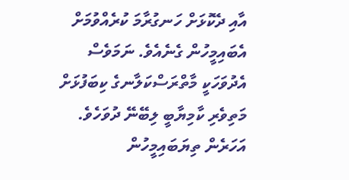އާއި ދެކޮޅަށް ހަނގުރާމަ ކުރެއްވުމަށް އެބައިމީހުން ގެނެއެވެ. ނަމަވެސް އެދުވަހަކީ މާތްރަސްކަލާނގެ ކިބަފުޅަށް މަތިވެރި ކާމިޔާބީ ލިބޭނޭ ދުވަހެވެ.
އަހަރެން ތިޔަބައިމީހުން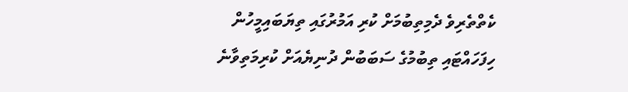ކެތްތެރިވެ ދެމިތިބުމަށް ކުރި އަމުރުގައި ތިޔަބައިމީހުން ހިފަހައްޓައި ތިބުމުގެ ސަބަބުން ދުނިޔެއަށް ކުރިމަތިވާނެ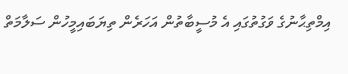އިމްތިޙާނުގެ ވަގުތުގައި އެ މުސީބާތުން އަހަރެން ތިޔަބައިމީހުން ސަލާމަތް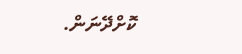ކޮށްދޭނަން.